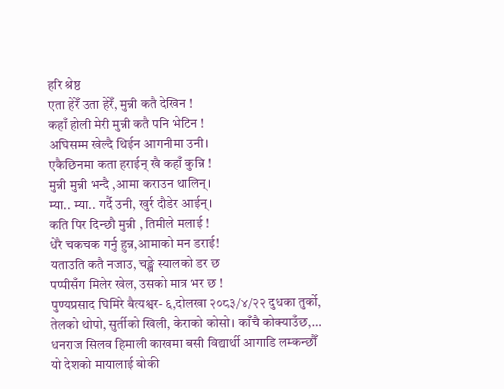हरि श्रेष्ठ
एता हेरेँ उता हेरेँ, मुन्नी कतै देखिन !
कहाँ होली मेरी मुन्नी कतै पनि भेटिन !
अघिसम्म खेल्दै थिईन आगनीमा उनी।
एकैछिनमा कता हराईन् खै कहाँ कुन्नि !
मुन्नी मुन्नी भन्दै ,आमा कराउन थालिन्।
म्या.. म्या.. गर्दै उनी, खुर्र दौडेर आईन्।
कति पिर दिन्छौ मुन्नी , तिमीले मलाई !
धेरै चकचक गर्नु हुन्न,आमाको मन डराई!
यताउति कतै नजाउ, चङ्खे स्यालको डर छ
पप्पीसँग मिलेर खेल, उसको मात्र भर छ !
पुण्यप्रसाद घिमिरे बैत्यश्वर- ६,दोलखा २०८३/४/२२ दुधका तुर्को, तेलको थोपो, सुर्तीको खिली, केराको कोसो। काँचै कोक्याउँछ,…
धनराज सिलव हिमाली काखमा बसी विद्यार्थी आगाडि लम्कन्छौँ यो देशको मायालाई बोकी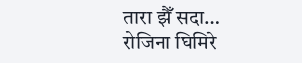तारा झैँ सदा…
रोजिना घिमिरे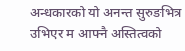अन्धकारको यो अनन्त सुरुङभित्र उभिएर म आफ्नै अस्तित्वको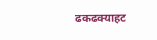ढकढक्याहट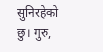सुनिरहेको छु। गुरु,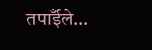तपाईँले…